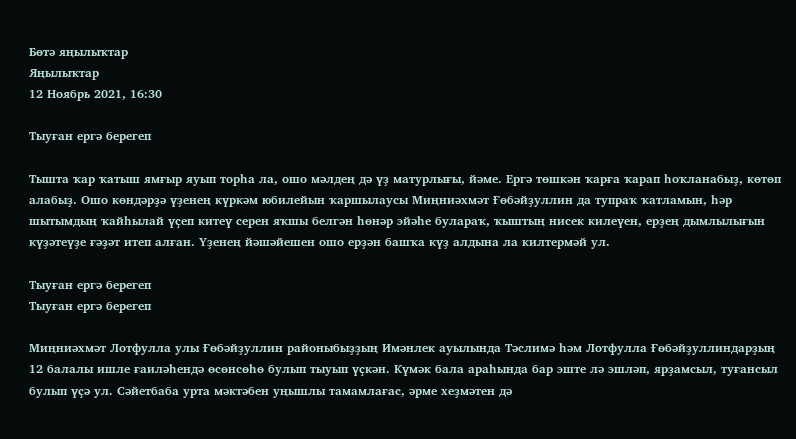Бөтә яңылыҡтар
Яңылыҡтар
12 Ноябрь 2021, 16:30

Тыуған ергә берегеп

Тышта ҡар ҡатыш ямғыр яуып торһа ла, ошо мәлдең дә үҙ матурлығы, йәме. Ергә төшкән ҡарға ҡарап һоҡланабыҙ, көтөп алабыҙ. Ошо көндәрҙә үҙенең күркәм юбилейын ҡаршылаусы Миңниәхмәт Ғөбәйҙуллин да тупраҡ ҡатламын, һәр шытымдың ҡайһылай үҫеп китеү серен яҡшы белгән һөнәр эйәһе булараҡ, ҡыштың нисек килеүен, ерҙең дымлылығын күҙәтеүҙе ғәҙәт итеп алған. Үҙенең йәшәйешен ошо ерҙән башҡа күҙ алдына ла килтермәй ул.

Тыуған ергә берегеп
Тыуған ергә берегеп

Миңниәхмәт Лотфулла улы Ғөбәйҙуллин районыбыҙҙың Имәнлек ауылында Тәслимә һәм Лотфулла Ғөбәйҙуллиндарҙың 12 балалы ишле ғаиләһендә өсөнсөһө булып тыуып үҫкән. Күмәк бала араһында бар эште лә эшләп, ярҙамсыл, туғансыл булып үҫә ул. Сәйетбаба урта мәктәбен уңышлы тамамлағас, әрме хеҙмәтен дә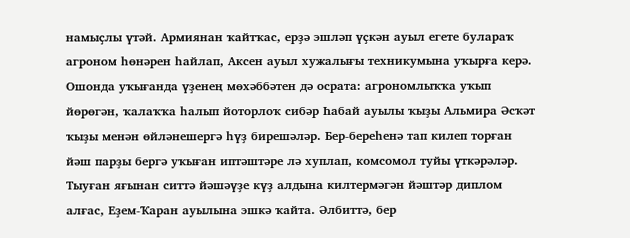намыҫлы үтәй. Армиянан ҡайтҡас, ерҙә эшләп үҫкән ауыл егете булараҡ агроном һөнәрен һайлап, Аксен ауыл хужалығы техникумына уҡырға керә. Ошонда уҡығанда үҙенең мөхәббәтен дә осрата: агрономлыҡҡа уҡып йөрөгән, ҡалаҡҡа һалып йоторлоҡ сибәр Һабай ауылы ҡыҙы Альмира Әсҡәт ҡыҙы менән өйләнешергә һүҙ бирешәләр. Бер-береһенә тап килеп торған йәш парҙы бергә уҡыған иптәштәре лә хуплап, комсомол туйы үткәрәләр. Тыуған яғынан ситтә йәшәүҙе күҙ алдына килтермәгән йәштәр диплом алғас, Еҙем-Ҡаран ауылына эшкә ҡайта. Әлбиттә, бер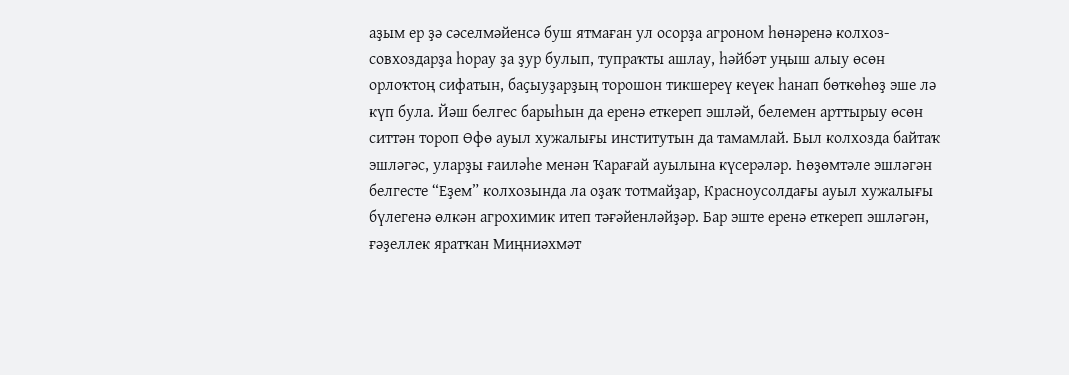аҙым ер ҙә сәселмәйенсә буш ятмаған ул осорҙа агроном һөнәренә колхоз-совхоздарҙа һорау ҙа ҙур булып, тупраҡты ашлау, һәйбәт уңыш алыу өсөн орлоҡтоң сифатын, баҫыуҙарҙың торошон тикшереү кеүек һанап бөткөһөҙ эше лә күп була. Йәш белгес барыһын да еренә еткереп эшләй, белемен арттырыу өсөн ситтән тороп Өфө ауыл хужалығы институтын да тамамлай. Был колхозда байтаҡ эшләгәс, уларҙы ғаиләһе менән Ҡарағай ауылына күсерәләр. Һөҙөмтәле эшләгән белгесте “Еҙем” колхозында ла оҙаҡ тотмайҙар, Красноусолдағы ауыл хужалығы бүлегенә өлкән агрохимик итеп тәғәйенләйҙәр. Бар эште еренә еткереп эшләгән, ғәҙеллек яратҡан Миңниәхмәт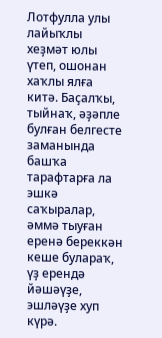Лотфулла улы лайыҡлы хеҙмәт юлы үтеп, ошонан хаҡлы ялға китә. Баҫалҡы, тыйнаҡ, әҙәпле булған белгесте заманында башҡа тарафтарға ла эшкә саҡыралар, әммә тыуған еренә береккән кеше булараҡ, үҙ ерендә йәшәүҙе, эшләүҙе хуп күрә.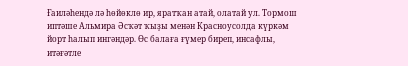Ғаиләһендә лә һөйөклө ир, яратҡан атай, олатай ул. Тормош иптәше Альмира Әсҡәт ҡыҙы менән Красноусолда күркәм йорт һалып ингәндәр. Өс балаға ғүмер биреп, инсафлы, итәғәтле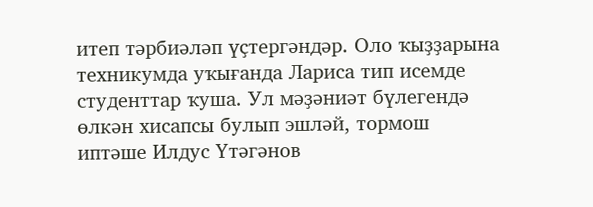итеп тәрбиәләп үҫтергәндәр. Оло ҡыҙҙарына техникумда уҡығанда Лариса тип исемде студенттар ҡуша. Ул мәҙәниәт бүлегендә өлкән хисапсы булып эшләй, тормош иптәше Илдус Үтәгәнов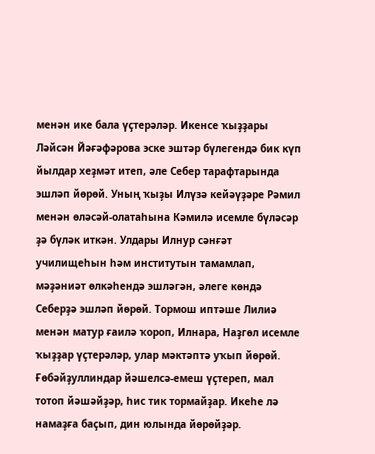менән ике бала үҫтерәләр. Икенсе ҡыҙҙары Ләйсән Йәғәфәрова эске эштәр бүлегендә бик күп йылдар хеҙмәт итеп, әле Себер тарафтарында эшләп йөрөй. Уның ҡыҙы Илүзә кейәүҙәре Рәмил менән өләсәй-олатаһына Кәмилә исемле бүләсәр ҙә бүләк иткән. Улдары Илнур сәнғәт училищеһын һәм институтын тамамлап, мәҙәниәт өлкәһендә эшләгән, әлеге көндә Себерҙә эшләп йөрөй. Тормош иптәше Лилиә менән матур ғаилә ҡороп, Илнара, Наҙгөл исемле ҡыҙҙар үҫтерәләр, улар мәктәптә уҡып йөрөй.
Ғөбәйҙуллиндар йәшелсә-емеш үҫтереп, мал тотоп йәшәйҙәр, һис тик тормайҙар. Икеһе лә намаҙға баҫып, дин юлында йөрөйҙәр.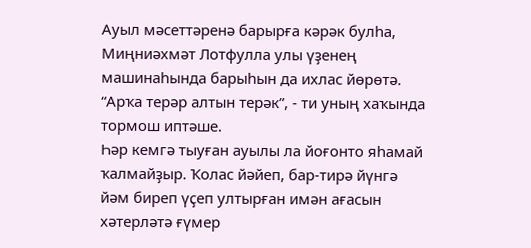Ауыл мәсеттәренә барырға кәрәк булһа, Миңниәхмәт Лотфулла улы үҙенең машинаһында барыһын да ихлас йөрөтә. “Арҡа терәр алтын терәк”, - ти уның хаҡында тормош иптәше.
Һәр кемгә тыуған ауылы ла йоғонто яһамай ҡалмайҙыр. Ҡолас йәйеп, бар-тирә йүнгә йәм биреп үҫеп ултырған имән ағасын хәтерләтә ғүмер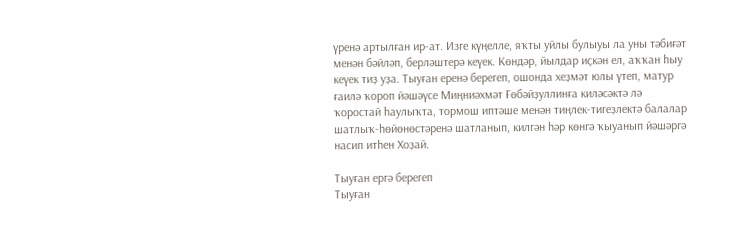үренә артылған ир-ат. Изге күңелле, яҡты уйлы булыуы ла уны тәбиғәт менән бәйләп, берләштерә кеүек. Көндәр, йылдар иҫкән ел, аҡҡан һыу кеүек тиҙ уҙа. Тыуған еренә берегеп, ошонда хеҙмәт юлы үтеп, матур ғаилә ҡороп йәшәүсе Миңниәхмәт Ғөбәйҙуллинға киләсәктә лә ҡоростай һаулыҡта, тормош иптәше менән тиңлек-тигеҙлектә балалар шатлыҡ-һөйөнөстәренә шатланып, килгән һәр көнгә ҡыуанып йәшәргә насип итһен Хоҙай.

Тыуған ергә берегеп
Тыуған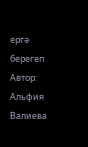ергә берегеп
Автор: Альфия Валиева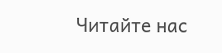Читайте нас